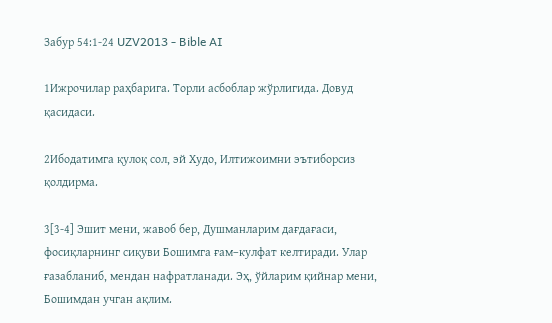Забур 54:1-24 UZV2013 - Bible AI

1Ижрочилар раҳбарига. Торли асбоблар жўрлигида. Довуд қасидаси.

2Ибодатимга қулоқ сол, эй Худо, Илтижоимни эътиборсиз қолдирма.

3[3-4] Эшит мени, жавоб бер, Душманларим дағдағаси, фосиқларнинг сиқуви Бошимга ғам–кулфат келтиради. Улар ғазабланиб, мендан нафратланади. Эҳ, ўйларим қийнар мени, Бошимдан учган ақлим.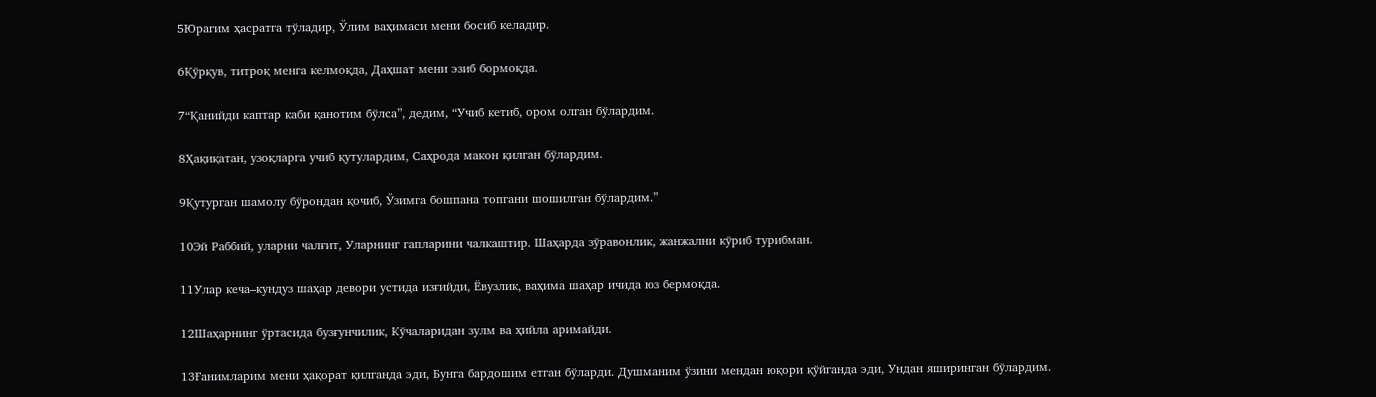5Юрагим ҳасратга тўладир, Ўлим ваҳимаси мени босиб келадир.

6Қўрқув, титроқ менга келмоқда, Даҳшат мени эзиб бормоқда.

7“Қанийди каптар каби қанотим бўлса”, дедим, “Учиб кетиб, ором олган бўлардим.

8Ҳақиқатан, узоқларга учиб қутулардим, Саҳрода макон қилган бўлардим.

9Қутурган шамолу бўрондан қочиб, Ўзимга бошпана топгани шошилган бўлардим.”

10Эй Раббий, уларни чалғит, Уларнинг гапларини чалкаштир. Шаҳарда зўравонлик, жанжални кўриб турибман.

11Улар кеча–кундуз шаҳар девори устида изғийди, Ёвузлик, ваҳима шаҳар ичида юз бермоқда.

12Шаҳарнинг ўртасида бузғунчилик, Кўчаларидан зулм ва ҳийла аримайди.

13Ғанимларим мени ҳақорат қилганда эди, Бунга бардошим етган бўларди. Душманим ўзини мендан юқори қўйганда эди, Ундан яширинган бўлардим.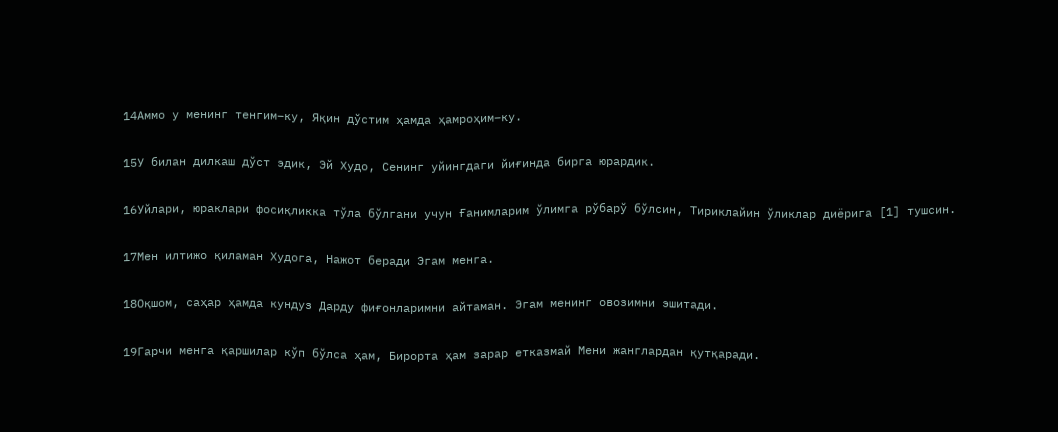14Аммо у менинг тенгим–ку, Яқин дўстим ҳамда ҳамроҳим–ку.

15У билан дилкаш дўст эдик, Эй Худо, Сенинг уйингдаги йиғинда бирга юрардик.

16Уйлари, юраклари фосиқликка тўла бўлгани учун Ғанимларим ўлимга рўбарў бўлсин, Тириклайин ўликлар диёрига [1] тушсин.

17Мен илтижо қиламан Худога, Нажот беради Эгам менга.

18Оқшом, саҳар ҳамда кундуз Дарду фиғонларимни айтаман. Эгам менинг овозимни эшитади.

19Гарчи менга қаршилар кўп бўлса ҳам, Бирорта ҳам зарар етказмай Мени жанглардан қутқаради.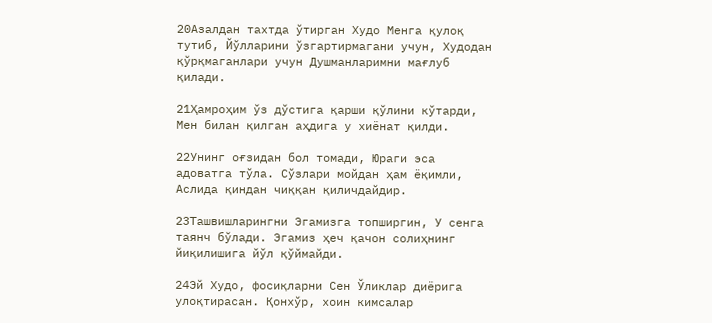20Азалдан тахтда ўтирган Худо Менга қулоқ тутиб, Йўлларини ўзгартирмагани учун, Худодан қўрқмаганлари учун Душманларимни мағлуб қилади.

21Ҳамроҳим ўз дўстига қарши қўлини кўтарди, Мен билан қилган аҳдига у хиёнат қилди.

22Унинг оғзидан бол томади, Юраги эса адоватга тўла. Сўзлари мойдан ҳам ёқимли, Аслида қиндан чиққан қиличдайдир.

23Ташвишларингни Эгамизга топширгин, У сенга таянч бўлади. Эгамиз ҳеч қачон солиҳнинг йиқилишига йўл қўймайди.

24Эй Худо, фосиқларни Сен Ўликлар диёрига улоқтирасан. Қонхўр, хоин кимсалар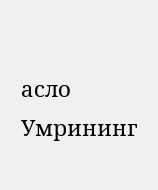асло Умрининг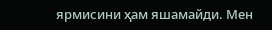ярмисини ҳам яшамайди. Мен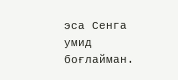эса Сенга умид боғлайман.